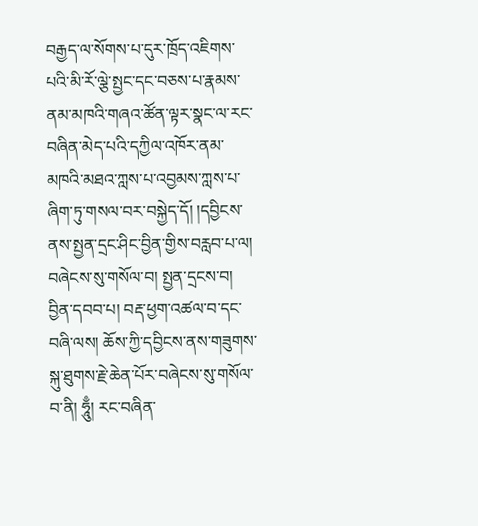བརྒྱད་ལ་སོགས་པ་དུར་ཁྲོད་འཇིགས་པའི་མི་རོ་ལྕེ་སྤྱང་དང་བཅས་པ་རྣམས་ནམ་མཁའི་གཞའ་ཚོན་ལྟར་སྣང་ལ་རང་བཞིན་མེད་པའི་དཀྱིལ་འཁོར་ནམ་མཁའི་མཐའ་ཀླས་པ་འབྱམས་ཀླས་པ་ཞིག་ཏུ་གསལ་བར་བསྐྱེད་དོ། །དབྱིངས་ནས་སྤྱན་དྲང་ཤིང་བྱིན་གྱིས་བརླབ་པ་ལ། བཞེངས་སུ་གསོལ་བ། སྤྱན་དྲངས་བ། བྱིན་དབབ་པ། བརྡ་ཕྱག་འཚལ་བ་དང་བཞི་ལས། ཆོས་ཀྱི་དབྱིངས་ནས་གཟུགས་སྐུ་ཐུགས་རྗེ་ཆེན་པོར་བཞེངས་སུ་གསོལ་བ་ནི། ཧཱུྃ། རང་བཞིན་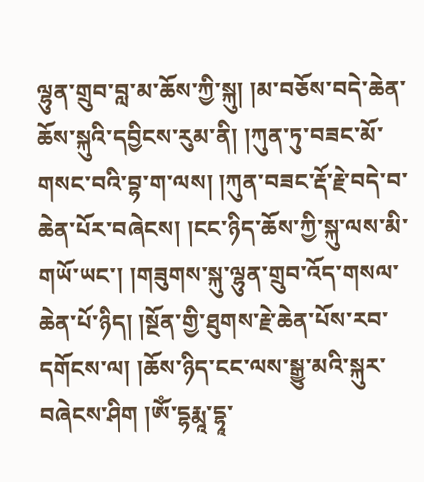ལྷུན་གྲུབ་བླ་མ་ཆོས་ཀྱི་སྐུ། །མ་བཅོས་བདེ་ཆེན་ཆོས་སྐུའི་དབྱིངས་རུམ་ནི། །ཀུན་ཏུ་བཟང་མོ་གསང་བའི་བྷ་ག་ལས། །ཀུན་བཟང་རྡོ་རྗེ་བདེ་བ་ཆེན་པོར་བཞེངས། །ངང་ཉིད་ཆོས་ཀྱི་སྐུ་ལས་མི་གཡོ་ཡང་། །གཟུགས་སྐུ་ལྷུན་གྲུབ་འོད་གསལ་ཆེན་པོ་ཉིད། །སྔོན་གྱི་ཐུགས་རྗེ་ཆེན་པོས་རབ་དགོངས་ལ། །ཆོས་ཉིད་ངང་ལས་སྒྱུ་མའི་སྐུར་བཞེངས་ཤིག །ཨོཾ་དྷརྨཱ་དྷཱ་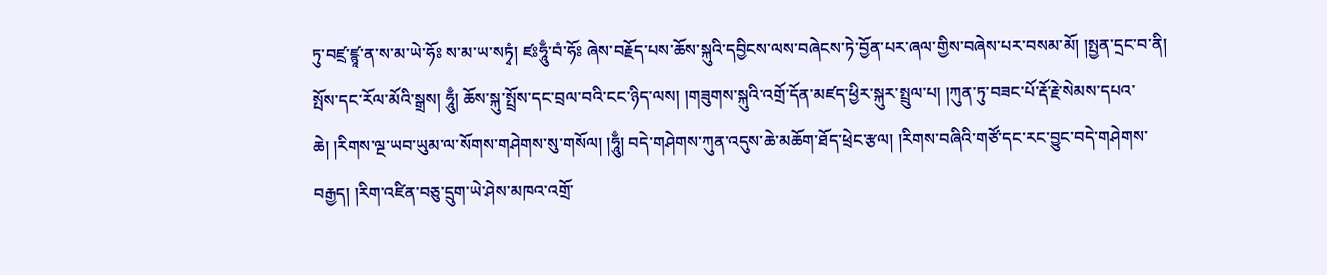ཏུ་བཛྲ་ཛྙཱ་ན་ས་མ་ཡེ་ཧོཿ ས་མ་ཡ་སཏྭཾ། ཛཿཧཱུྃ་བཾ་ཧོཿ ཞེས་བརྗོད་པས་ཆོས་སྐུའི་དབྱིངས་ལས་བཞེངས་ཏེ་བྱོན་པར་ཞལ་གྱིས་བཞེས་པར་བསམ་མོ། །སྤྱན་དྲང་བ་ནི། སྤོས་དང་རོལ་མོའི་སྒྲས། ཧཱུྃ། ཆོས་སྐུ་སྤྲོས་དང་བྲལ་བའི་ངང་ཉིད་ལས། །གཟུགས་སྐུའི་འགྲོ་དོན་མཛད་ཕྱིར་སྐུར་སྤྲུལ་པ། །ཀུན་ཏུ་བཟང་པོ་རྡོ་རྗེ་སེམས་དཔའ་ཆེ། །རིགས་ལྔ་ཡབ་ཡུམ་ལ་སོགས་གཤེགས་སུ་གསོལ། །ཧཱུྃ། བདེ་གཤེགས་ཀུན་འདུས་ཆེ་མཆོག་ཐོད་ཕྲེང་རྩལ། །རིགས་བཞིའི་གཙོ་དང་རང་བྱུང་བདེ་གཤེགས་བརྒྱད། །རིག་འཛིན་བཅུ་དྲུག་ཡེ་ཤེས་མཁའ་འགྲོ་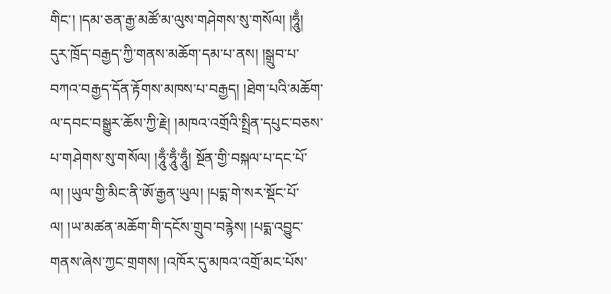གིང་། །དམ་ཅན་རྒྱ་མཚོ་མ་ལུས་གཤེགས་སུ་གསོལ། །ཧཱུྃ། དུར་ཁྲོད་བརྒྱད་ཀྱི་གནས་མཆོག་དམ་པ་ནས། །སྒྲུབ་པ་བཀའ་བརྒྱད་དོན་རྟོགས་མཁས་པ་བརྒྱད། །ཐེག་པའི་མཆོག་ལ་དབང་བསྒྱུར་ཆོས་ཀྱི་རྗེ། །མཁའ་འགྲོའི་སྤྲིན་དཔུང་བཅས་པ་གཤེགས་སུ་གསོལ། །ཧཱུྃ་ཧཱུྃ་ཧཱུྃ། སྔོན་གྱི་བསྐལ་པ་དང་པོ་ལ། །ཡུལ་གྱི་མིང་ནི་ཨོ་རྒྱན་ཡུལ། །པདྨ་གེ་སར་སྡོང་པོ་ལ། །ཡ་མཚན་མཆོག་གི་དངོས་གྲུབ་བརྙེས། །པདྨ་འབྱུང་གནས་ཞེས་ཀྱང་གྲགས། །འཁོར་དུ་མཁའ་འགྲོ་མང་པོས་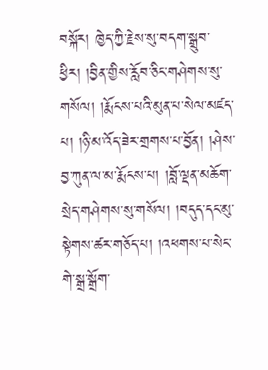བསྐོར། ཁྱེད་ཀྱི་རྗེས་སུ་བདག་སྒྲུབ་ཕྱིར། །བྱིན་གྱིས་རློབ་ཅིང་གཤེགས་སུ་གསོལ། །རྨོངས་པའི་མུན་པ་སེལ་མཛད་པ། །ཉི་མ་འོད་ཟེར་གྲགས་པ་བྱོན། །ཤེས་བྱ་ཀུན་ལ་མ་རྨོངས་པ། །བློ་ལྡན་མཆོག་སྲེད་གཤེགས་སུ་གསོལ། །བདུད་དང་མུ་སྟེགས་ཚར་གཅོད་པ། །འཕགས་པ་སེང་གེ་སྒྲ་སྒྲོག་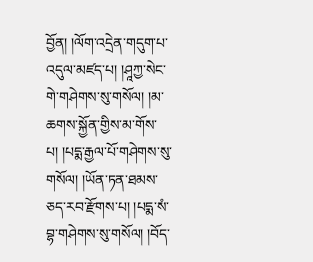བྱོན། །ལོག་འདྲེན་གདུག་པ་འདུལ་མཛད་པ། །ཤཱཀྱ་སེང་གེ་གཤེགས་སུ་གསོལ། །མ་ཆགས་སྐྱོན་གྱིས་མ་གོས་པ། །པདྨ་རྒྱལ་པོ་གཤེགས་སུ་གསོལ། །ཡོན་ཏན་ཐམས་ཅད་རབ་རྫོགས་པ། །པདྨ་སཾ་བྷ་གཤེགས་སུ་གསོལ། །བོད་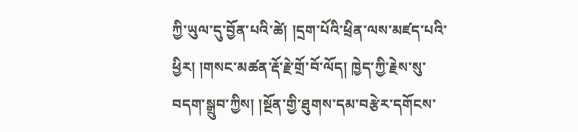ཀྱི་ཡུལ་དུ་བྱོན་པའི་ཚེ། །དྲག་པོའི་ཕྲིན་ལས་མཛད་པའི་ཕྱིར། །གསང་མཚན་རྡོ་རྗེ་གྲོ་བོ་ལོད། ཁྱེད་ཀྱི་རྗེས་སུ་བདག་སྒྲུབ་ཀྱིས། །སྔོན་གྱི་ཐུགས་དམ་བརྩེར་དགོངས་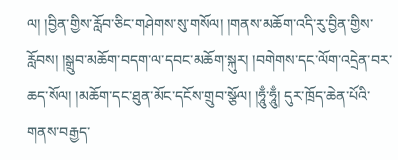ལ། །བྱིན་གྱིས་རློབ་ཅིང་གཤེགས་སུ་གསོལ། །གནས་མཆོག་འདི་རུ་བྱིན་གྱིས་རློབས། །སྒྲུབ་མཆོག་བདག་ལ་དབང་མཆོག་སྐུར། །བགེགས་དང་ལོག་འདྲེན་བར་ཆད་སོལ། །མཆོག་དང་ཐུན་མོང་དངོས་གྲུབ་སྩོལ། །ཧཱུྃ་ཧཱུྃ། དུར་ཁྲོད་ཆེན་པོའི་གནས་བརྒྱད་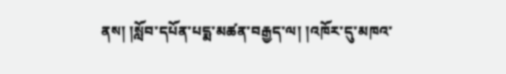ནས། །སློབ་དཔོན་པདྨ་མཚན་བརྒྱད་ལ། །འཁོར་དུ་མཁའ་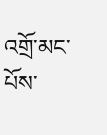འགྲོ་མང་པོས་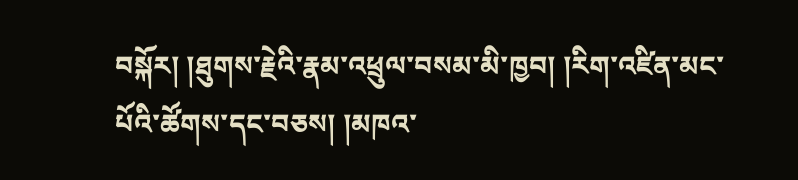བསྐོར། །ཐུགས་རྗེའི་རྣམ་འཕྲུལ་བསམ་མི་ཁྱབ། །རིག་འཛིན་མང་པོའི་ཚོགས་དང་བཅས། །མཁའ་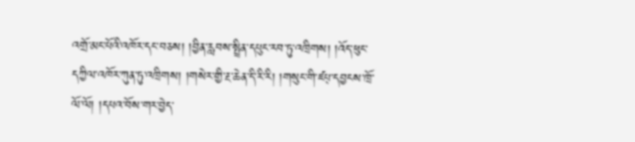འགྲོ་མང་པོའི་འཁོར་དང་བཅས། །བྱིན་རླབས་སྤྲིན་དཔུང་རབ་ཏུ་འཁྲིགས། །འོད་ཕུང་དཀྱིལ་འཁོར་ཀུན་ཏུ་འཁྲིགས། །གསེར་གྱི་རྔ་ཆེན་དི་རི་རི། །གསུང་གི་ཛཔ྄་དབྱངས་ཁྲོ་ལོ་ལོ། །དཔའ་བོས་གར་བྱེད་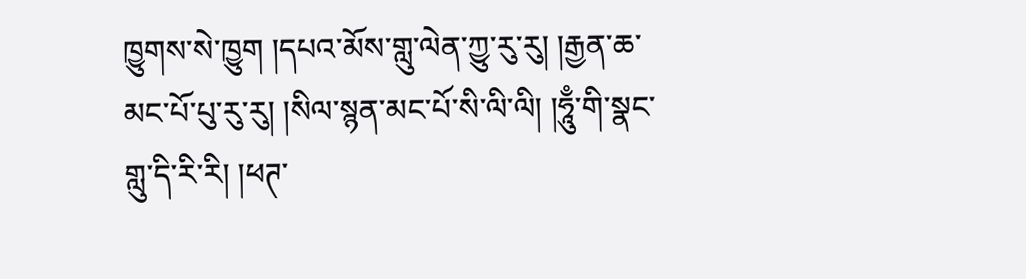ཁྱུགས་སེ་ཁྱུག །དཔའ་མོས་གླུ་ལེན་ཀྱུ་རུ་རུ། །རྒྱན་ཆ་མང་པོ་པུ་རུ་རུ། །སིལ་སྙན་མང་པོ་སི་ལི་ལི། །ཧཱུྃ་གི་སྣང་གླུ་དི་རི་རི། །ཕཊ་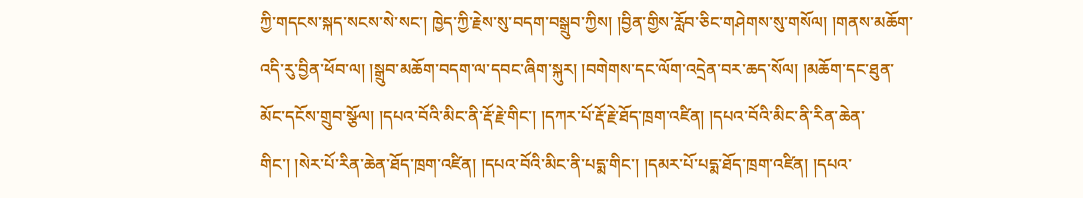ཀྱི་གདངས་སྐད་སངས་སེ་སང་། ཁྱེད་ཀྱི་རྗེས་སུ་བདག་བསྒྲུབ་ཀྱིས། །བྱིན་གྱིས་རློབ་ཅིང་གཤེགས་སུ་གསོལ། །གནས་མཆོག་འདི་རུ་བྱིན་ཕོབ་ལ། །སྒྲུབ་མཆོག་བདག་ལ་དབང་ཞིག་སྐུར། །བགེགས་དང་ལོག་འདྲེན་བར་ཆད་སོལ། །མཆོག་དང་ཐུན་མོང་དངོས་གྲུབ་སྩོལ། །དཔའ་བོའི་མིང་ནི་རྡོ་རྗེ་གིང་། །དཀར་པོ་རྡོ་རྗེ་ཐོད་ཁྲག་འཛིན། །དཔའ་བོའི་མིང་ནི་རིན་ཆེན་གིང་། །སེར་པོ་རིན་ཆེན་ཐོད་ཁྲག་འཛིན། །དཔའ་བོའི་མིང་ནི་པདྨ་གིང་། །དམར་པོ་པདྨ་ཐོད་ཁྲག་འཛིན། །དཔའ་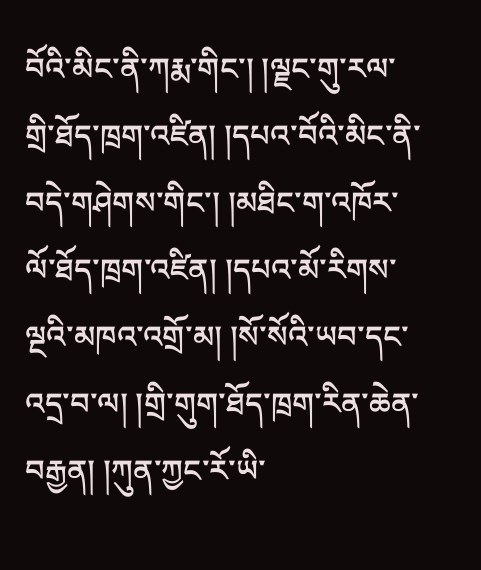བོའི་མིང་ནི་ཀརྨ་གིང་། །ལྗང་གུ་རལ་གྲི་ཐོད་ཁྲག་འཛིན། །དཔའ་བོའི་མིང་ནི་བདེ་གཤེགས་གིང་། །མཐིང་ག་འཁོར་ལོ་ཐོད་ཁྲག་འཛིན། །དཔའ་མོ་རིགས་ལྔའི་མཁའ་འགྲོ་མ། །སོ་སོའི་ཡབ་དང་འདྲ་བ་ལ། །གྲི་གུག་ཐོད་ཁྲག་རིན་ཆེན་བརྒྱན། །ཀུན་ཀྱང་རོ་ཡི་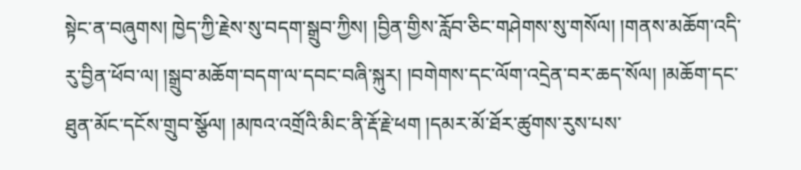སྟེང་ན་བཞུགས། ཁྱེད་ཀྱི་རྗེས་སུ་བདག་སྒྲུབ་ཀྱིས། །བྱིན་གྱིས་རློབ་ཅིང་གཤེགས་སུ་གསོལ། །གནས་མཆོག་འདི་རུ་བྱིན་ཕོབ་ལ། །སྒྲུབ་མཆོག་བདག་ལ་དབང་བཞི་སྐུར། །བགེགས་དང་ལོག་འདྲེན་བར་ཆད་སོལ། །མཆོག་དང་ཐུན་མོང་དངོས་གྲུབ་སྩོལ། །མཁའ་འགྲོའི་མིང་ནི་རྡོ་རྗེ་ཕག །དམར་མོ་ཐོར་ཚུགས་རུས་པས་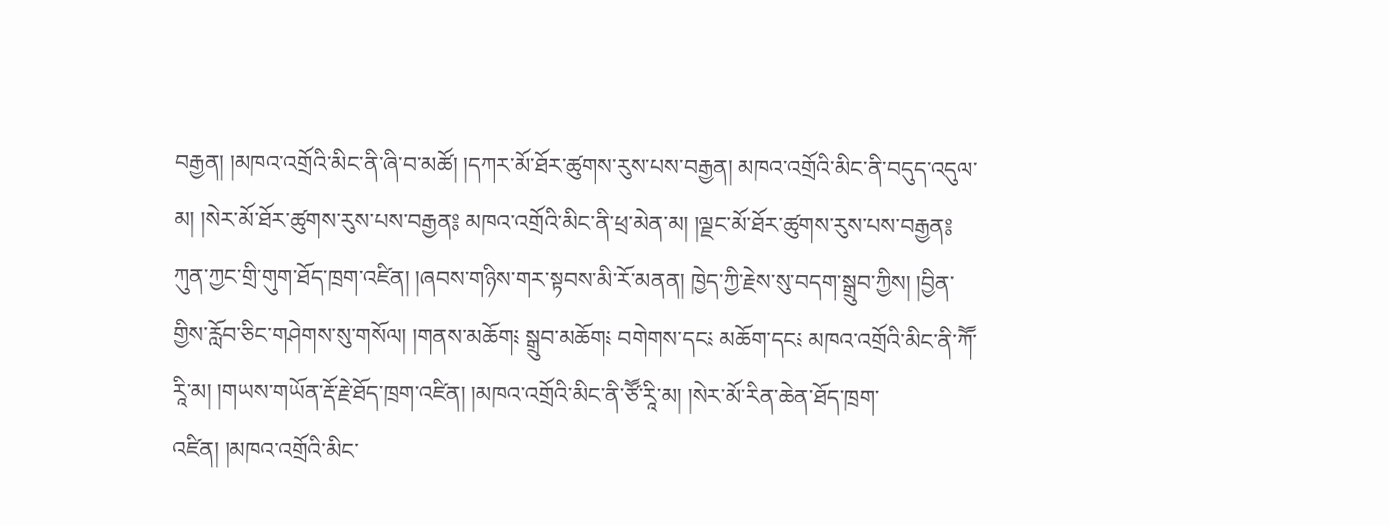བརྒྱན། །མཁའ་འགྲོའི་མིང་ནི་ཞི་བ་མཚོ། །དཀར་མོ་ཐོར་ཚུགས་རུས་པས་བརྒྱན། མཁའ་འགྲོའི་མིང་ནི་བདུད་འདུལ་མ། །སེར་མོ་ཐོར་ཚུགས་རུས་པས་བརྒྱན༔ མཁའ་འགྲོའི་མིང་ནི་ཕྲ་མེན་མ། །ལྗང་མོ་ཐོར་ཚུགས་རུས་པས་བརྒྱན༔ ཀུན་ཀྱང་གྲི་གུག་ཐོད་ཁྲག་འཛིན། །ཞབས་གཉིས་གར་སྟབས་མི་རོ་མནན། ཁྱེད་ཀྱི་རྗེས་སུ་བདག་སྒྲུབ་ཀྱིས། །བྱིན་གྱིས་རློབ་ཅིང་གཤེགས་སུ་གསོལ། །གནས་མཆོག༴ སྒྲུབ་མཆོག༴ བགེགས་དང༴ མཆོག་དང༴ མཁའ་འགྲོའི་མིང་ནི་ཀཽ་རཱི་མ། །གཡས་གཡོན་རྡོ་རྗེ་ཐོད་ཁྲག་འཛིན། །མཁའ་འགྲོའི་མིང་ནི་ཙཽ་རཱི་མ། །སེར་མོ་རིན་ཆེན་ཐོད་ཁྲག་འཛིན། །མཁའ་འགྲོའི་མིང་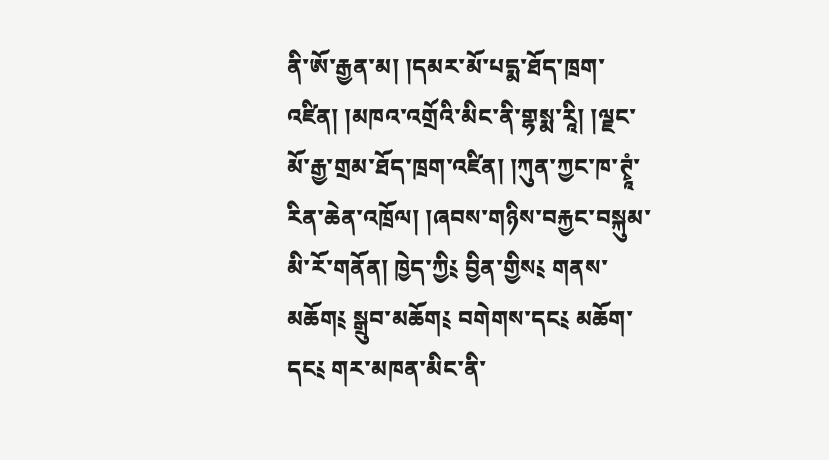ནི་ཨོ་རྒྱན་མ། །དམར་མོ་པདྨ་ཐོད་ཁྲག་འཛིན། །མཁའ་འགྲོའི་མིང་ནི་གྷསྨ་རཱི། །ལྗང་མོ་རྒྱ་གྲམ་ཐོད་ཁྲག་འཛིན། །ཀུན་ཀྱང་ཁ་ཊྭཱཾ་རིན་ཆེན་འཁྲོལ། །ཞབས་གཉིས་བརྐྱང་བསྐུམ་མི་རོ་གནོན། ཁྱེད་ཀྱི༴ བྱིན་གྱིས༴ གནས་མཆོག༴ སྒྲུབ་མཆོག༴ བགེགས་དང༴ མཆོག་དང༴ གར་མཁན་མིང་ནི་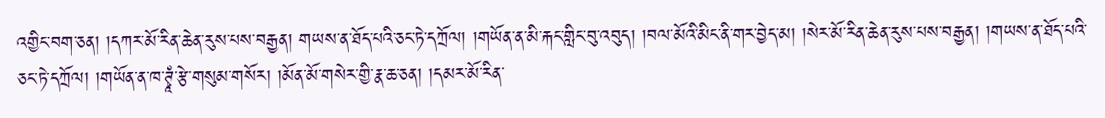འགྱིང་བག་ཅན། །དཀར་མོ་རིན་ཆེན་རུས་པས་བརྒྱན། གཡས་ན་ཐོད་པའི་ཅང་ཏེ་དཀྲོལ། །གཡོན་ན་མི་རྐང་གླིང་བུ་འབུད། །བལ་མོའི་མིང་ནི་གར་བྱེད་མ། །སེར་མོ་རིན་ཆེན་རུས་པས་བརྒྱན། །གཡས་ན་ཐོད་པའི་ཅང་ཏེ་དཀྲོལ། །གཡོན་ན་ཁ་ཊྭཱཾ་རྩེ་གསུམ་གསོར། །མོན་མོ་གསེར་གྱི་རྣ་ཆ་ཅན། །དམར་མོ་རིན་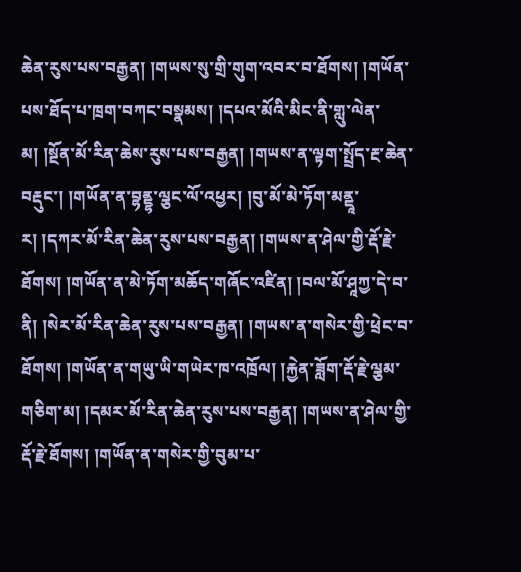ཆེན་རུས་པས་བརྒྱན། །གཡས་སུ་གྲི་གུག་འབར་བ་ཐོགས། །གཡོན་པས་ཐོད་པ་ཁྲག་བཀང་བསྣམས། །དཔའ་མོའི་མིང་ནི་གླུ་ལེན་མ། །སྔོན་མོ་རིན་ཆེས་རུས་པས་བརྒྱན། །གཡས་ན་ལྟག་སྤྲོད་རྔ་ཆེན་བརྡུང་། །གཡོན་ན་བྷནྡྷ་ལྕང་ལོ་འཕྱར། །བུ་མོ་མེ་ཏོག་མནྡཱ་ར། །དཀར་མོ་རིན་ཆེན་རུས་པས་བརྒྱན། །གཡས་ན་ཤེལ་གྱི་རྡོ་རྗེ་ཐོགས། །གཡོན་ན་མེ་ཏོག་མཆོད་གཞོང་འཛིན། །བལ་མོ་ཤཱཀྱ་དེ་བ་ནི། །སེར་མོ་རིན་ཆེན་རུས་པས་བརྒྱན། །གཡས་ན་གསེར་གྱི་ཕྲེང་བ་ཐོགས། །གཡོན་ན་གཡུ་ཡི་གཡེར་ཁ་འཁྲོལ། །རྐྱེན་ཟློག་རྡོ་རྗེ་ལྕམ་གཅིག་མ། །དམར་མོ་རིན་ཆེན་རུས་པས་བརྒྱན། །གཡས་ན་ཤེལ་གྱི་རྡོ་རྗེ་ཐོགས། །གཡོན་ན་གསེར་གྱི་བུམ་པ་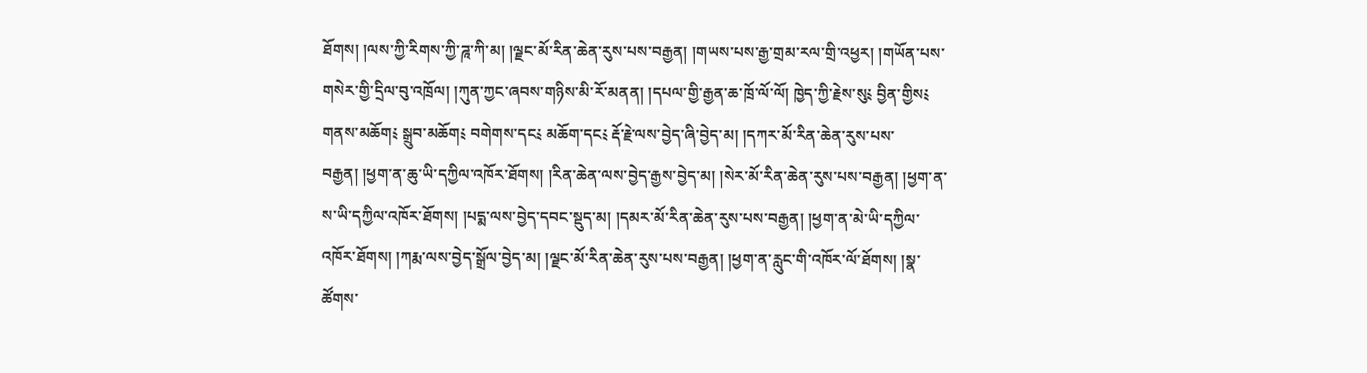ཐོགས། །ལས་ཀྱི་རིགས་ཀྱི་ཌཱ་ཀི་མ། །ལྗང་མོ་རིན་ཆེན་རུས་པས་བརྒྱན། །གཡས་པས་རྒྱ་གྲམ་རལ་གྲི་འཕྱར། །གཡོན་པས་གསེར་གྱི་དྲིལ་བུ་འཁྲོལ། །ཀུན་ཀྱང་ཞབས་གཉིས་མི་རོ་མནན། །དཔལ་གྱི་རྒྱན་ཆ་ཁྲོ་ལོ་ལོ། ཁྱེད་ཀྱི་རྗེས་སུ༴ བྱིན་གྱིས༴ གནས་མཆོག༴ སྒྲུབ་མཆོག༴ བགེགས་དང༴ མཆོག་དང༴ རྡོ་རྗེ་ལས་བྱེད་ཞི་བྱེད་མ། །དཀར་མོ་རིན་ཆེན་རུས་པས་བརྒྱན། །ཕྱག་ན་ཆུ་ཡི་དཀྱིལ་འཁོར་ཐོགས། །རིན་ཆེན་ལས་བྱེད་རྒྱས་བྱེད་མ། །སེར་མོ་རིན་ཆེན་རུས་པས་བརྒྱན། །ཕྱག་ན་ས་ཡི་དཀྱིལ་འཁོར་ཐོགས། །པདྨ་ལས་བྱེད་དབང་སྡུད་མ། །དམར་མོ་རིན་ཆེན་རུས་པས་བརྒྱན། །ཕྱག་ན་མེ་ཡི་དཀྱིལ་འཁོར་ཐོགས། །ཀརྨ་ལས་བྱེད་སྒྲོལ་བྱེད་མ། །ལྗང་མོ་རིན་ཆེན་རུས་པས་བརྒྱན། །ཕྱག་ན་རླུང་གི་འཁོར་ལོ་ཐོགས། །སྣ་ཚོགས་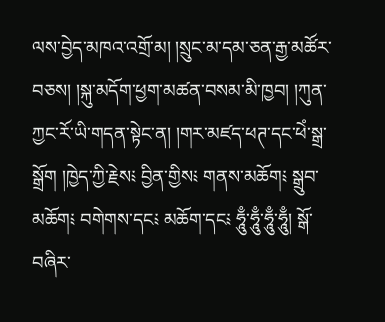ལས་བྱེད་མཁའ་འགྲོ་མ། །སྲུང་མ་དམ་ཅན་རྒྱ་མཚོར་བཅས། །སྐུ་མདོག་ཕྱག་མཚན་བསམ་མི་ཁྱབ། །ཀུན་ཀྱང་རོ་ཡི་གདན་སྟེང་ན། །གར་མཛད་ཕཊ་དང་ཕེཾ་སྒྲ་སྒྲོག །ཁྱེད་ཀྱི་རྗེས༴ བྱིན་གྱིས༴ གནས་མཆོག༴ སྒྲུབ་མཆོག༴ བགེགས་དང༴ མཆོག་དང༴ ཧཱུྃ་ཧཱུྃ་ཧཱུྃ་ཧཱུྃ། སྒོ་བཞིར་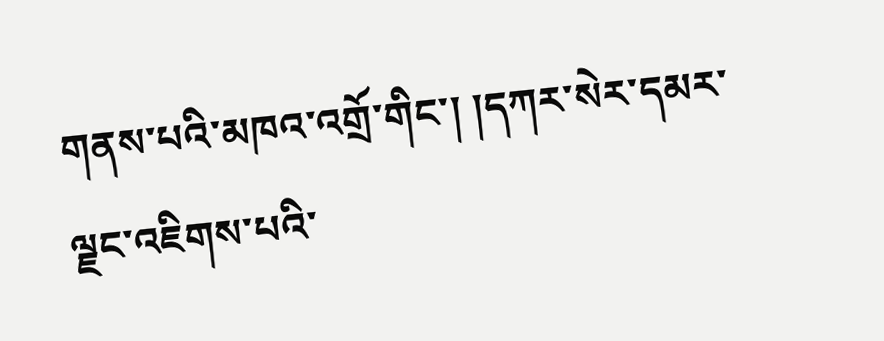གནས་པའི་མཁའ་འགྲོ་གིང་། །དཀར་སེར་དམར་ལྗང་འཇིགས་པའི་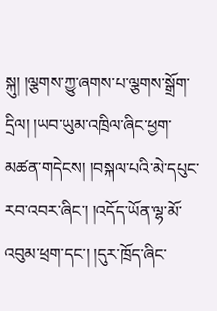སྐུ། །ལྕགས་ཀྱུ་ཞགས་པ་ལྕགས་སྒྲོག་དྲིལ། །ཡབ་ཡུམ་འཁྲིལ་ཞིང་ཕྱག་མཚན་གདེངས། །བསྐལ་པའི་མེ་དཔུང་རབ་འབར་ཞིང་། །འདོད་ཡོན་ལྷ་མོ་འབུམ་ཕྲག་དང་། །དུར་ཁྲོད་ཞིང་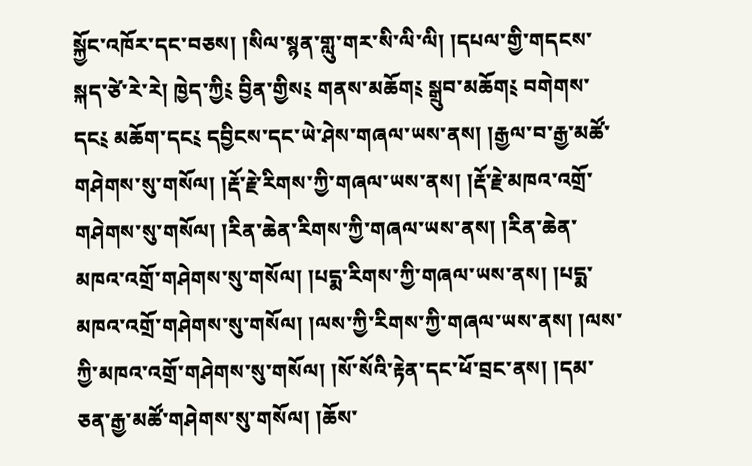སྐྱོང་འཁོར་དང་བཅས། །སིལ་སྙན་གླུ་གར་སི་ལི་ལི། །དཔལ་གྱི་གདངས་སྐད་ཙེ་རེ་རེ། ཁྱེད་ཀྱི༴ བྱིན་གྱིས༴ གནས་མཆོག༴ སྒྲུབ་མཆོག༴ བགེགས་དང༴ མཆོག་དང༴ དབྱིངས་དང་ཡེ་ཤེས་གཞལ་ཡས་ནས། །རྒྱལ་བ་རྒྱ་མཚོ་གཤེགས་སུ་གསོལ། །རྡོ་རྗེ་རིགས་ཀྱི་གཞལ་ཡས་ནས། །རྡོ་རྗེ་མཁའ་འགྲོ་གཤེགས་སུ་གསོལ། །རིན་ཆེན་རིགས་ཀྱི་གཞལ་ཡས་ནས། །རིན་ཆེན་མཁའ་འགྲོ་གཤེགས་སུ་གསོལ། །པདྨ་རིགས་ཀྱི་གཞལ་ཡས་ནས། །པདྨ་མཁའ་འགྲོ་གཤེགས་སུ་གསོལ། །ལས་ཀྱི་རིགས་ཀྱི་གཞལ་ཡས་ནས། །ལས་ཀྱི་མཁའ་འགྲོ་གཤེགས་སུ་གསོལ། །སོ་སོའི་རྟེན་དང་ཕོ་བྲང་ནས། །དམ་ཅན་རྒྱ་མཚོ་གཤེགས་སུ་གསོལ། །ཆོས་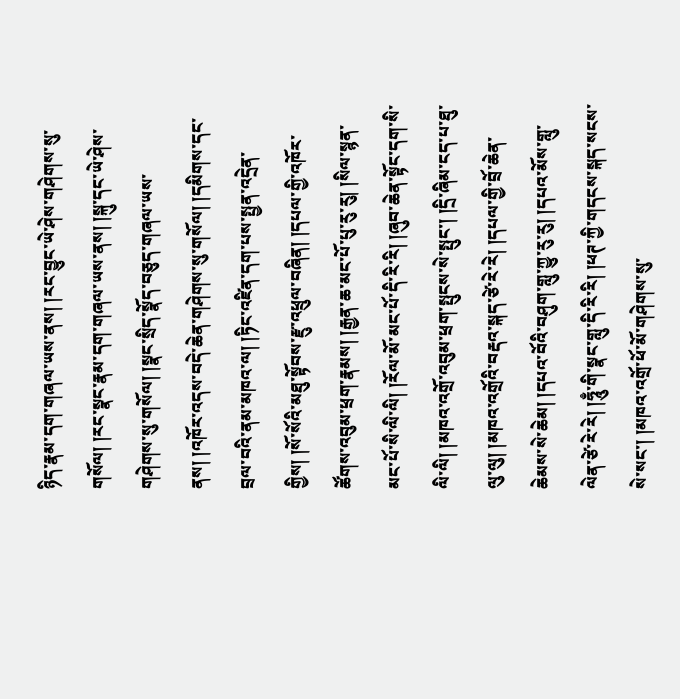ཉིད་རྣམ་དག་གཞལ་ཡས་ནས། །རང་བྱུང་ཡེ་ཤེས་གཤེགས་སུ་གསོལ། །རང་སྣང་རྣམ་དག་གཞལ་ཡས་ནས། །སྐུ་དང་ཡེ་ཤེས་གཤེགས་སུ་གསོལ། །སྣང་སྲིད་སྣོད་བཅུད་གཞལ་ཡས་ནས། །འཁོར་འདས་བདེ་ཆེན་གཤེགས་སུ་གསོལ། །དམིགས་དང་བྲལ་བའི་ནམ་མཁའ་ལ། །ཏིང་འཛིན་དག་པས་སྤྱན་འདྲེན་གྱིས། །སོ་སོའི་མཐུ་སྟོབས་རྫུ་འཕྲུལ་བཞིན། །དཔལ་གྱི་འཁོར་ཚོགས་འབུམ་ཕྲག་རྣམས། །རྒྱན་ཆ་མང་པོ་པུ་རུ་རུ། །སིལ་སྙན་མང་པོ་སི་ལི་ལི། །རོལ་མོ་མང་པོ་དི་རི་རི། །ཞུབ་ཆེན་སྟོང་དག་སི་ལི་ལི། །མཁའ་འགྲོ་འབུམ་ཕྲག་སྤུངས་སེ་སྤུང་། །དྲི་ཞིམ་ངད་པ་ཐུ་ལུ་ལུ། །མཁའ་འགྲོའི་བརྡའ་སྐད་ཙེ་རེ་རེ། །དཔལ་གྱི་བྲོ་ཆེན་ཆེམས་སེ་ཆེམ། །དཔའ་བོའི་བཤུག་གླུ་ཀྱུ་རུ་རུ། །དཔའ་མོས་གླུ་ལེན་ཙེ་རེ་རེ། །ཧཱུྃ་གི་སྣང་གླུ་དི་རི་རི། །ཕཊ་ཀྱི་གདངས་སྐད་སངས་སེ་སང་། །མཁའ་འགྲོ་ཕོ་མོ་གཤེགས་སུ་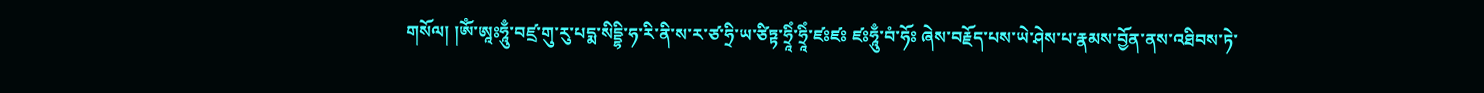གསོལ། །ཨོཾ་ཨཱཿཧཱུྃ་བཛྲ་གུ་རུ་པདྨ་སིདྡྷི་ཧ་རི་ནི་ས་ར་ཙ་ཧྲི་ཡ་ཙིཏྟ་ཧྲཱིཾ་ཧྲཱིཾ་ཛཿཛཿ ཛཿཧཱུྃ་བཾ་ཧོཿ ཞེས་བརྗོད་པས་ཡེ་ཤེས་པ་རྣམས་བྱོན་ནས་འཐིབས་ཏེ་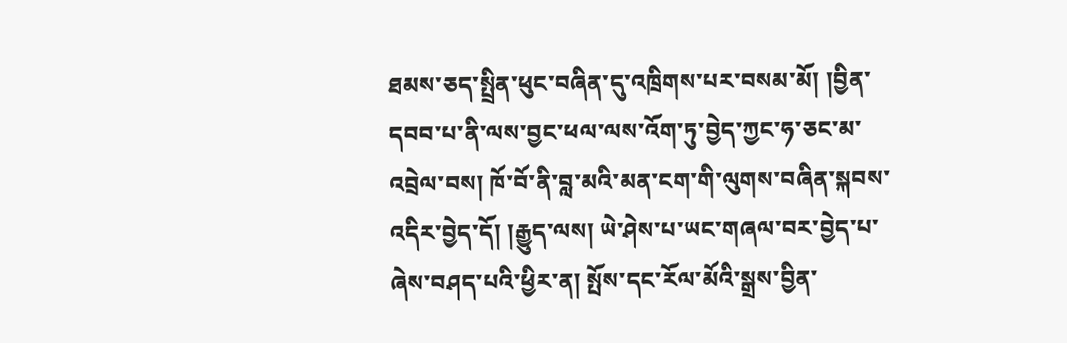ཐམས་ཅད་སྤྲིན་ཕུང་བཞིན་དུ་འཁྲིགས་པར་བསམ་མོ། །བྱིན་དབབ་པ་ནི་ལས་བྱང་ཕལ་ལས་འོག་ཏུ་བྱེད་ཀྱང་ཧ་ཅང་མ་འབྲེལ་བས། ཁོ་བོ་ནི་བླ་མའི་མན་ངག་གི་ལུགས་བཞིན་སྐབས་འདིར་བྱེད་དོ། །རྒྱུད་ལས། ཡེ་ཤེས་པ་ཡང་གཞལ་བར་བྱེད་པ་ཞེས་བཤད་པའི་ཕྱིར་ན། སྤོས་དང་རོལ་མོའི་སྒྲས་བྱིན་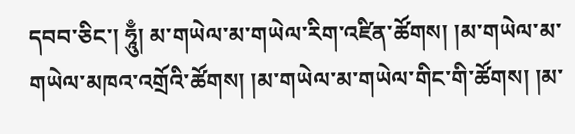དབབ་ཅིང་། ཧཱུྃ། མ་གཡེལ་མ་གཡེལ་རིག་འཛིན་ཚོགས། །མ་གཡེལ་མ་གཡེལ་མཁའ་འགྲོའི་ཚོགས། །མ་གཡེལ་མ་གཡེལ་གིང་གི་ཚོགས། །མ་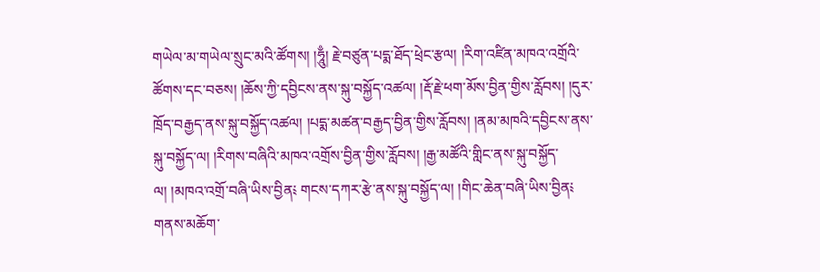གཡེལ་མ་གཡེལ་སྲུང་མའི་ཚོགས། །ཧཱུྃ། རྗེ་བཙུན་པདྨ་ཐོད་ཕྲེང་རྩལ། །རིག་འཛིན་མཁའ་འགྲོའི་ཚོགས་དང་བཅས། །ཆོས་ཀྱི་དབྱིངས་ནས་སྐུ་བསྐྱོད་འཚལ། །རྡོ་རྗེ་ཕག་མོས་བྱིན་གྱིས་རློབས། །དུར་ཁྲོད་བརྒྱད་ནས་སྐུ་བསྐྱོད་འཚལ། །པདྨ་མཚན་བརྒྱད་བྱིན་གྱིས་རློབས། །ནམ་མཁའི་དབྱིངས་ནས་སྐུ་བསྐྱོད་ལ། །རིགས་བཞིའི་མཁའ་འགྲོས་བྱིན་གྱིས་རློབས། །རྒྱ་མཚོའི་གླིང་ནས་སྐུ་བསྐྱོད་ལ། །མཁའ་འགྲོ་བཞི་ཡིས་བྱིན༴ གངས་དཀར་རྩེ་ནས་སྐུ་བསྐྱོད་ལ། །གིང་ཆེན་བཞི་ཡིས་བྱིན༴ གནས་མཆོག་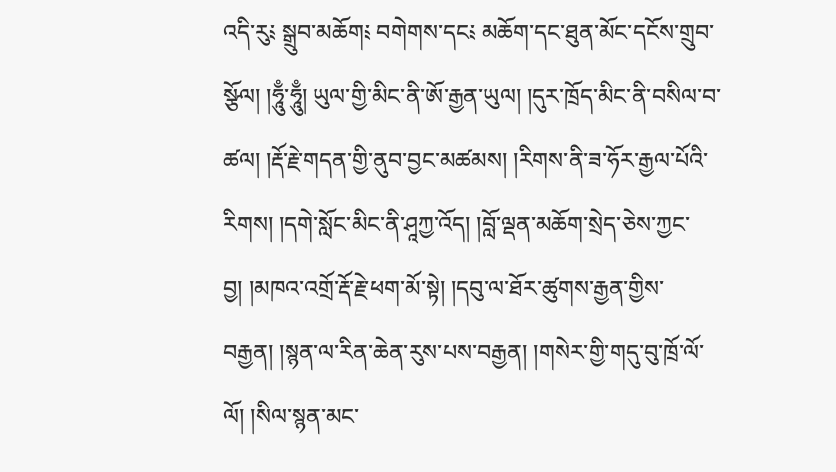འདི་རུ༴ སྒྲུབ་མཆོག༴ བགེགས་དང༴ མཆོག་དང་ཐུན་མོང་དངོས་གྲུབ་སྩོལ། །ཧཱུྃ་ཧཱུྃ། ཡུལ་གྱི་མིང་ནི་ཨོ་རྒྱན་ཡུལ། །དུར་ཁྲོད་མིང་ནི་བསིལ་བ་ཚལ། །རྡོ་རྗེ་གདན་གྱི་ནུབ་བྱང་མཚམས། །རིགས་ནི་ཟ་ཧོར་རྒྱལ་པོའི་རིགས། །དགེ་སློང་མིང་ནི་ཤཱཀྱ་འོད། །བློ་ལྡན་མཆོག་སྲེད་ཅེས་ཀྱང་བྱ། །མཁའ་འགྲོ་རྡོ་རྗེ་ཕག་མོ་སྟེ། །དབུ་ལ་ཐོར་ཚུགས་རྒྱན་གྱིས་བརྒྱན། །སྙན་ལ་རིན་ཆེན་རུས་པས་བརྒྱན། །གསེར་གྱི་གདུ་བུ་ཁྲོ་ལོ་ལོ། །སིལ་སྙན་མང་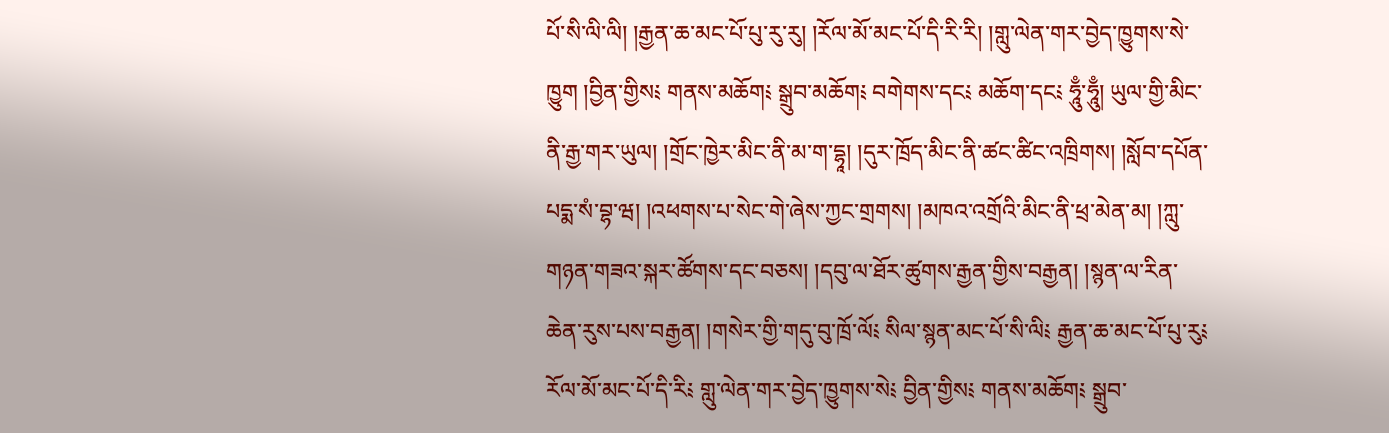པོ་སི་ལི་ལི། །རྒྱན་ཆ་མང་པོ་པུ་རུ་རུ། །རོལ་མོ་མང་པོ་དི་རི་རི། །གླུ་ལེན་གར་བྱེད་ཁྱུགས་སེ་ཁྱུག །བྱིན་གྱིས༴ གནས་མཆོག༴ སྒྲུབ་མཆོག༴ བགེགས་དང༴ མཆོག་དང༴ ཧཱུྃ་ཧཱུྃ། ཡུལ་གྱི་མིང་ནི་རྒྱ་གར་ཡུལ། །གྲོང་ཁྱེར་མིང་ནི་མ་ག་དྷཱ། །དུར་ཁྲོད་མིང་ནི་ཚང་ཚིང་འཁྲིགས། །སློབ་དཔོན་པདྨ་སཾ་བྷ་ཝ། །འཕགས་པ་སེང་གེ་ཞེས་ཀྱང་གྲགས། །མཁའ་འགྲོའི་མིང་ནི་ཕྲ་མེན་མ། །ཀླུ་གཉན་གཟའ་སྐར་ཚོགས་དང་བཅས། །དབུ་ལ་ཐོར་ཚུགས་རྒྱན་གྱིས་བརྒྱན། །སྙན་ལ་རིན་ཆེན་རུས་པས་བརྒྱན། །གསེར་གྱི་གདུ་བུ་ཁྲོ་ལོ༴ སིལ་སྙན་མང་པོ་སི་ལི༴ རྒྱན་ཆ་མང་པོ་པུ་རུ༴ རོལ་མོ་མང་པོ་དི་རི༴ གླུ་ལེན་གར་བྱེད་ཁྱུགས་སེ༴ བྱིན་གྱིས༴ གནས་མཆོག༴ སྒྲུབ་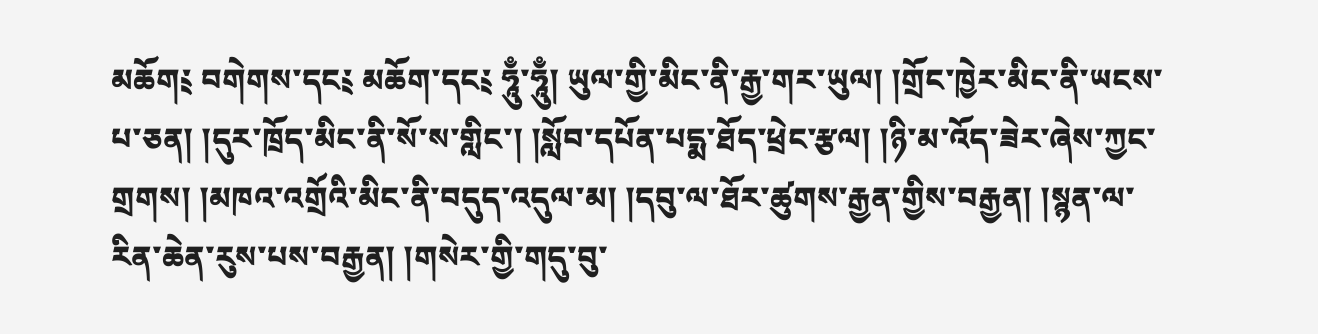མཆོག༴ བགེགས་དང༴ མཆོག་དང༴ ཧཱུྃ་ཧཱུྃ། ཡུལ་གྱི་མིང་ནི་རྒྱ་གར་ཡུལ། །གྲོང་ཁྱེར་མིང་ནི་ཡངས་པ་ཅན། །དུར་ཁྲོད་མིང་ནི་སོ་ས་གླིང་། །སློབ་དཔོན་པདྨ་ཐོད་ཕྲེང་རྩལ། །ཉི་མ་འོད་ཟེར་ཞེས་ཀྱང་གྲགས། །མཁའ་འགྲོའི་མིང་ནི་བདུད་འདུལ་མ། །དབུ་ལ་ཐོར་ཚུགས་རྒྱན་གྱིས་བརྒྱན། །སྙན་ལ་རིན་ཆེན་རུས་པས་བརྒྱན། །གསེར་གྱི་གདུ་བུ་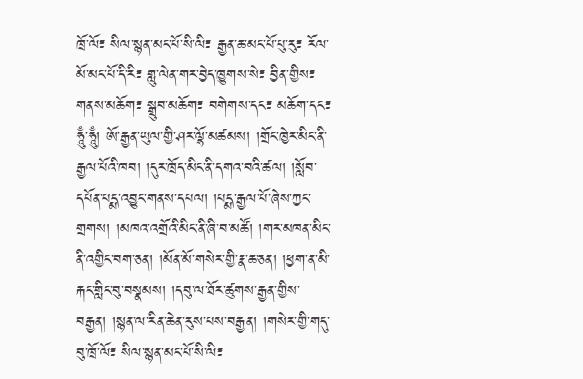ཁྲོ་ལོ༴ སིལ་སྙན་མང་པོ་སི་ལི༴ རྒྱན་ཆ་མང་པོ་པུ་རུ༴ རོལ་མོ་མང་པོ་དི་རི༴ གླུ་ལེན་གར་བྱེད་ཁྱུགས་སེ༴ བྱིན་གྱིས༴ གནས་མཆོག༴ སྒྲུབ་མཆོག༴ བགེགས་དང༴ མཆོག་དང༴ ཧཱུྃ་ཧཱུྃ། ཨོ་རྒྱན་ཡུལ་གྱི་ཤར་ལྷོ་མཚམས། །གྲོང་ཁྱེར་མིང་ནི་རྒྱལ་པོའི་ཁབ། །དུར་ཁྲོད་མིང་ནི་དགའ་བའི་ཚལ། །སློབ་དཔོན་པདྨ་འབྱུང་གནས་དཔལ། །པདྨ་རྒྱལ་པོ་ཞེས་ཀྱང་གྲགས། །མཁའ་འགྲོའི་མིང་ནི་ཞི་བ་མཚོ། །གར་མཁན་མིང་ནི་འགྱིང་བག་ཅན། །མོན་མོ་གསེར་གྱི་རྣ་ཆ་ཅན། །ཕྱག་ན་མི་རྐང་གླིང་བུ་བསྣམས། །དབུ་ལ་ཐོར་ཚུགས་རྒྱན་གྱིས་བརྒྱན། །སྙན་ལ་རིན་ཆེན་རུས་པས་བརྒྱན། །གསེར་གྱི་གདུ་བུ་ཁྲོ་ལོ༴ སིལ་སྙན་མང་པོ་སི་ལི༴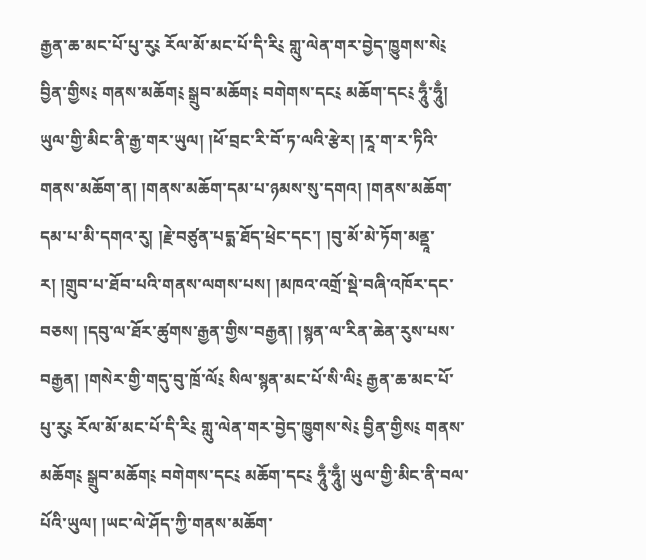རྒྱན་ཆ་མང་པོ་པུ་རུ༴ རོལ་མོ་མང་པོ་དི་རི༴ གླུ་ལེན་གར་བྱེད་ཁྱུགས་སེ༴ བྱིན་གྱིས༴ གནས་མཆོག༴ སྒྲུབ་མཆོག༴ བགེགས་དང༴ མཆོག་དང༴ ཧཱུྃ་ཧཱུྃ། ཡུལ་གྱི་མིང་ནི་རྒྱ་གར་ཡུལ། །ཕོ་བྲང་རི་བོ་ཏ་ལའི་རྩེར། །རཱ་ག་ར་ཏིའི་གནས་མཆོག་ན། །གནས་མཆོག་དམ་པ་ཉམས་སུ་དགའ། །གནས་མཆོག་དམ་པ་མི་དགའ་རུ། །རྗེ་བཙུན་པདྨ་ཐོད་ཕྲེང་དང་། །བུ་མོ་མེ་ཏོག་མནྡཱ་ར། །གྲུབ་པ་ཐོབ་པའི་གནས་ལགས་པས། །མཁའ་འགྲོ་སྡེ་བཞི་འཁོར་དང་བཅས། །དབུ་ལ་ཐོར་ཚུགས་རྒྱན་གྱིས་བརྒྱན། །སྙན་ལ་རིན་ཆེན་རུས་པས་བརྒྱན། །གསེར་གྱི་གདུ་བུ་ཁྲོ་ལོ༴ སིལ་སྙན་མང་པོ་སི་ལི༴ རྒྱན་ཆ་མང་པོ་པུ་རུ༴ རོལ་མོ་མང་པོ་དི་རི༴ གླུ་ལེན་གར་བྱེད་ཁྱུགས་སེ༴ བྱིན་གྱིས༴ གནས་མཆོག༴ སྒྲུབ་མཆོག༴ བགེགས་དང༴ མཆོག་དང༴ ཧཱུྃ་ཧཱུྃ། ཡུལ་གྱི་མིང་ནི་བལ་པོའི་ཡུལ། །ཡང་ལེ་ཤོད་ཀྱི་གནས་མཆོག་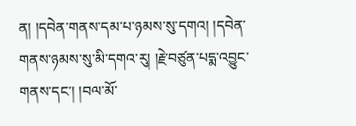ན། །དབེན་གནས་དམ་པ་ཉམས་སུ་དགའ། །དབེན་གནས་ཉམས་སུ་མི་དགའ་རུ། །རྗེ་བཙུན་པདྨ་འབྱུང་གནས་དང་། །བལ་མོ་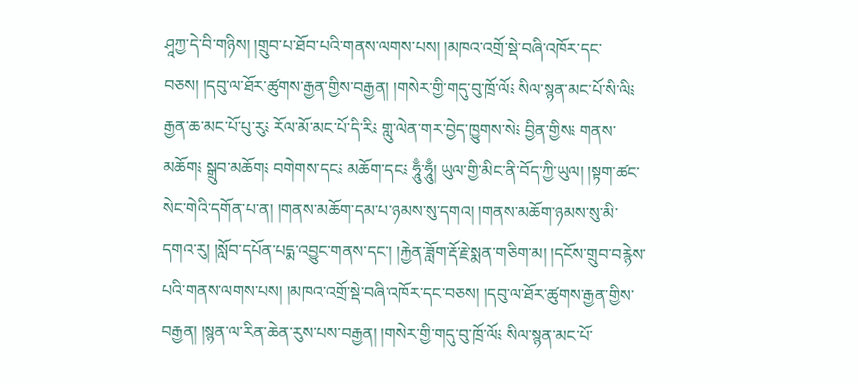ཤཱཀྱ་དེ་བི་གཉིས། །གྲུབ་པ་ཐོབ་པའི་གནས་ལགས་པས། །མཁའ་འགྲོ་སྡེ་བཞི་འཁོར་དང་བཅས། །དབུ་ལ་ཐོར་ཚུགས་རྒྱན་གྱིས་བརྒྱན། །གསེར་གྱི་གདུ་བུ་ཁྲོ་ལོ༴ སིལ་སྙན་མང་པོ་སི་ལི༴ རྒྱན་ཆ་མང་པོ་པུ་རུ༴ རོལ་མོ་མང་པོ་དི་རི༴ གླུ་ལེན་གར་བྱེད་ཁྱུགས་སེ༴ བྱིན་གྱིས༴ གནས་མཆོག༴ སྒྲུབ་མཆོག༴ བགེགས་དང༴ མཆོག་དང༴ ཧཱུྃ་ཧཱུྃ། ཡུལ་གྱི་མིང་ནི་བོད་ཀྱི་ཡུལ། །སྟག་ཚང་སེང་གེའི་དགོན་པ་ན། །གནས་མཆོག་དམ་པ་ཉམས་སུ་དགའ། །གནས་མཆོག་ཉམས་སུ་མི་དགའ་རུ། །སློབ་དཔོན་པདྨ་འབྱུང་གནས་དང་། །རྐྱེན་ཟློག་རྡོ་རྗེ་སྨན་གཅིག་མ། །དངོས་གྲུབ་བརྙེས་པའི་གནས་ལགས་པས། །མཁའ་འགྲོ་སྡེ་བཞི་འཁོར་དང་བཅས། །དབུ་ལ་ཐོར་ཚུགས་རྒྱན་གྱིས་བརྒྱན། །སྙན་ལ་རིན་ཆེན་རུས་པས་བརྒྱན། །གསེར་གྱི་གདུ་བུ་ཁྲོ་ལོ༴ སིལ་སྙན་མང་པོ་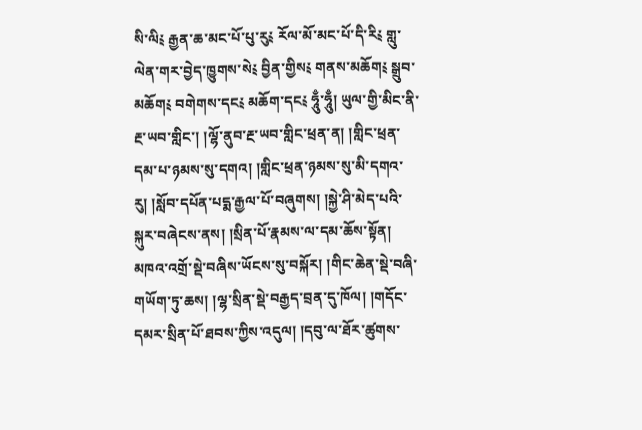སི་ལི༴ རྒྱན་ཆ་མང་པོ་པུ་རུ༴ རོལ་མོ་མང་པོ་དི་རི༴ གླུ་ལེན་གར་བྱེད་ཁྱུགས་སེ༴ བྱིན་གྱིས༴ གནས་མཆོག༴ སྒྲུབ་མཆོག༴ བགེགས་དང༴ མཆོག་དང༴ ཧཱུྃ་ཧཱུྃ། ཡུལ་གྱི་མིང་ནི་རྔ་ཡབ་གླིང་། །ལྷོ་ནུབ་རྔ་ཡབ་གླིང་ཕྲན་ན། །གླིང་ཕྲན་དམ་པ་ཉམས་སུ་དགའ། །གླིང་ཕྲན་ཉམས་སུ་མི་དགའ་རུ། །སློབ་དཔོན་པདྨ་རྒྱལ་པོ་བཞུགས། །སྐྱེ་ཤི་མེད་པའི་སྐུར་བཞེངས་ནས། །སྲིན་པོ་རྣམས་ལ་དམ་ཆོས་སྟོན། མཁའ་འགྲོ་སྡེ་བཞིས་ཡོངས་སུ་བསྐོར། །གིང་ཆེན་སྡེ་བཞི་གཡོག་ཏུ་ཆས། །ལྷ་སྲིན་སྡེ་བརྒྱད་བྲན་དུ་ཁོལ། །གདོང་དམར་སྲིན་པོ་ཐབས་ཀྱིས་འདུལ། །དབུ་ལ་ཐོར་ཚུགས་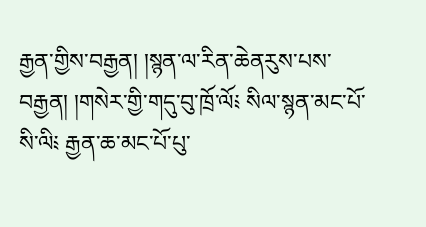རྒྱན་གྱིས་བརྒྱན། །སྙན་ལ་རིན་ཆེནརུས་པས་བརྒྱན། །གསེར་གྱི་གདུ་བུ་ཁྲོ་ལོ༴ སིལ་སྙན་མང་པོ་སི་ལི༴ རྒྱན་ཆ་མང་པོ་པུ་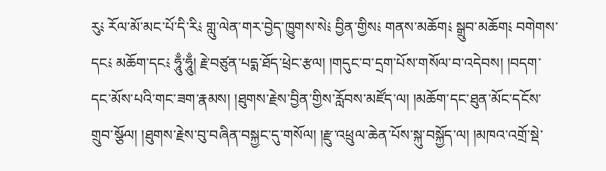རུ༴ རོལ་མོ་མང་པོ་དི་རི༴ གླུ་ལེན་གར་བྱེད་ཁྱུགས་སེ༴ བྱིན་གྱིས༴ གནས་མཆོག༴ སྒྲུབ་མཆོག༴ བགེགས་དང༴ མཆོག་དང༴ ཧཱུྃ་ཧཱུྃ། རྗེ་བཙུན་པདྨ་ཐོད་ཕྲེང་རྩལ། །གདུང་བ་དྲག་པོས་གསོལ་བ་འདེབས། །བདག་དང་མོས་པའི་གང་ཟག་རྣམས། །ཐུགས་རྗེས་བྱིན་གྱིས་རློབས་མཛོད་ལ། །མཆོག་དང་ཐུན་མོང་དངོས་གྲུབ་སྩོལ། །ཐུགས་རྗེས་བུ་བཞིན་བསྐྱང་དུ་གསོལ། །རྫུ་འཕྲུལ་ཆེན་པོས་སྐུ་བསྐྱོད་ལ། །མཁའ་འགྲོ་སྡེ་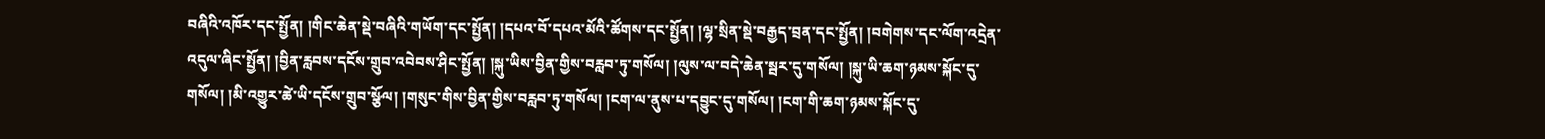བཞིའི་འཁོར་དང་སྤྱོན། །གིང་ཆེན་སྡེ་བཞིའི་གཡོག་དང་སྤྱོན། །དཔའ་བོ་དཔའ་མོའི་ཚོགས་དང་སྤྱོན། །ལྷ་སྲིན་སྡེ་བརྒྱད་བྲན་དང་སྤྱོན། །བགེགས་དང་ལོག་འདྲེན་འདུལ་ཞིང་སྤྱོན། །བྱིན་རླབས་དངོས་གྲུབ་འབེབས་ཤིང་སྤྱོན། །སྐུ་ཡིས་བྱིན་གྱིས་བརླབ་ཏུ་གསོལ། །ལུས་ལ་བདེ་ཆེན་སྦར་དུ་གསོལ། །སྐུ་ཡི་ཆག་ཉམས་སྐོང་དུ་གསོལ། །མི་འགྱུར་ཚེ་ཡི་དངོས་གྲུབ་སྩོལ། །གསུང་གིས་བྱིན་གྱིས་བརླབ་ཏུ་གསོལ། །ངག་ལ་ནུས་པ་དབྱུང་དུ་གསོལ། །ངག་གི་ཆག་ཉམས་སྐོང་དུ་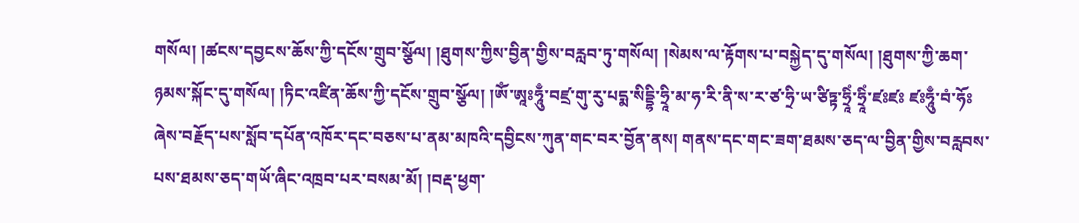གསོལ། །ཚངས་དབྱངས་ཆོས་ཀྱི་དངོས་གྲུབ་སྩོལ། །ཐུགས་ཀྱིས་བྱིན་གྱིས་བརླབ་ཏུ་གསོལ། །སེམས་ལ་རྟོགས་པ་བསྐྱེད་དུ་གསོལ། །ཐུགས་ཀྱི་ཆག་ཉམས་སྐོང་དུ་གསོལ། །ཏིང་འཛིན་ཆོས་ཀྱི་དངོས་གྲུབ་སྩོལ། །ཨོཾ་ཨཱཿཧཱུྃ་བཛྲ་གུ་རུ་པདྨ་སིདྡྷི་ཧྲཱི་མ་ཧ་རི་ནི་ས་ར་ཙ་ཧྲི་ཡ་ཙིཏྟ་ཧྲཱིཾ་ཧྲཱིཾ་ཛཿཛཿ ཛཿཧཱུྃ་བཾ་ཧོཿ ཞེས་བརྗོད་པས་སློབ་དཔོན་འཁོར་དང་བཅས་པ་ནམ་མཁའི་དབྱིངས་ཀུན་གང་བར་བྱོན་ནས། གནས་དང་གང་ཟག་ཐམས་ཅད་ལ་བྱིན་གྱིས་བརླབས་པས་ཐམས་ཅད་གཡོ་ཞིང་འཁྲབ་པར་བསམ་མོ། །བརྡ་ཕྱག་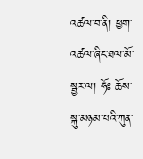འཚལ་བ་ནི། ཕྱག་འཚལ་ཞིང་ཐལ་མོ་སྦྱར་ལ། ཧོཿ ཆོས་སྐུ་མཉམ་པའི་ཀུན་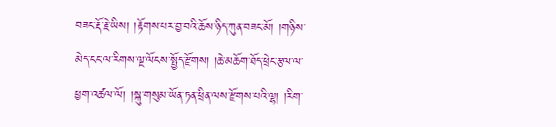བཟང་རྡོ་རྗེ་ཡིས། །རྟོགས་པར་བྱ་བའི་ཆོས་ཉིད་ཀུན་བཟང་མོ། །གཉིས་མེད་ངང་ལ་རིགས་ལྔ་ལོངས་སྤྱོད་རྫོགས། །ཆེ་མཆོག་ཐོད་ཕྲེང་རྩལ་ལ་ཕྱག་འཚལ་ལོ། །སྐུ་གསུམ་ཡོན་ཏན་ཕྲིན་ལས་རྫོགས་པའི་ལྷ། །རིག་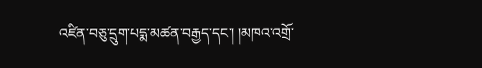འཛིན་བཅུ་དྲུག་པདྨ་མཚན་བརྒྱད་དང་། །མཁའ་འགྲོ་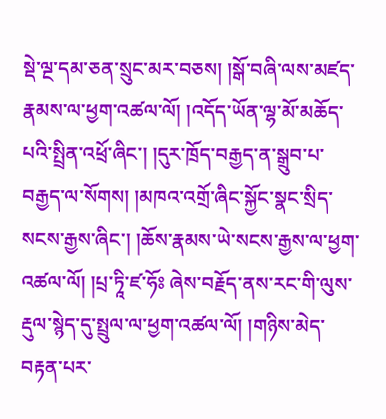སྡེ་ལྔ་དམ་ཅན་སྲུང་མར་བཅས། །སྒོ་བཞི་ལས་མཛད་རྣམས་ལ་ཕྱག་འཚལ་ལོ། །འདོད་ཡོན་ལྷ་མོ་མཆོད་པའི་སྤྲིན་འཕྲོ་ཞིང་། །དུར་ཁྲོད་བརྒྱད་ན་སྒྲུབ་པ་བརྒྱད་ལ་སོགས། །མཁའ་འགྲོ་ཞིང་སྐྱོང་སྣང་སྲིད་སངས་རྒྱས་ཞིང་། །ཆོས་རྣམས་ཡེ་སངས་རྒྱས་ལ་ཕྱག་འཚལ་ལོ། །པྲ་ཏཱི་ཛ་ཧོཿ ཞེས་བརྗོད་ནས་རང་གི་ལུས་རྡུལ་སྙེད་དུ་སྤྲུལ་ལ་ཕྱག་འཚལ་ལོ། །གཉིས་མེད་བརྟན་པར་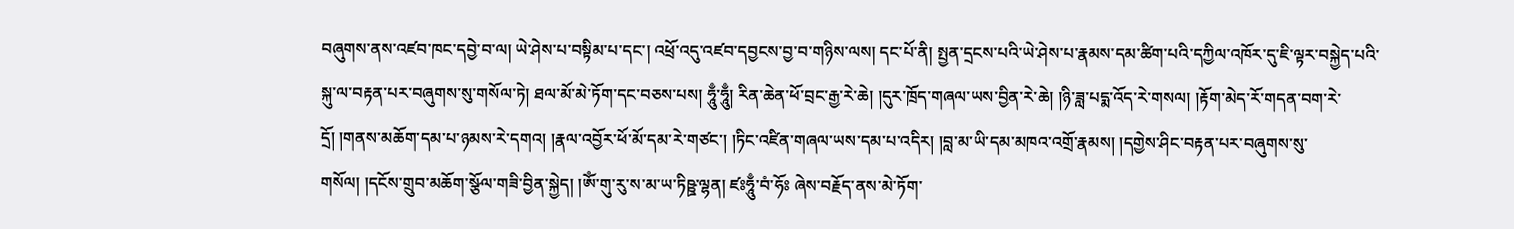བཞུགས་ནས་འཛབ་ཁང་དབྱེ་བ་ལ། ཡེ་ཤེས་པ་བསྟིམ་པ་དང་། འཕྲོ་འདུ་འཛབ་དབྱངས་བྱ་བ་གཉིས་ལས། དང་པོ་ནི། སྤྱན་དྲངས་པའི་ཡེ་ཤེས་པ་རྣམས་དམ་ཚིག་པའི་དཀྱིལ་འཁོར་དུ་ཇི་ལྟར་བསྐྱེད་པའི་སྐུ་ལ་བརྟན་པར་བཞུགས་སུ་གསོལ་ཏེ། ཐལ་མོ་མེ་ཏོག་དང་བཅས་པས། ཧཱུྃ་ཧཱུྃ། རིན་ཆེན་ཕོ་བྲང་རྒྱ་རེ་ཆེ། །དུར་ཁྲོད་གཞལ་ཡས་བྱིན་རེ་ཆེ། །ཉི་ཟླ་པདྨ་འོད་རེ་གསལ། །རྟོག་མེད་རོ་གདན་བག་རེ་དྲོ། །གནས་མཆོག་དམ་པ་ཉམས་རེ་དགའ། །རྣལ་འབྱོར་ཕོ་མོ་དམ་རེ་གཙང་། །ཏིང་འཛིན་གཞལ་ཡས་དམ་པ་འདིར། །བླ་མ་ཡི་དམ་མཁའ་འགྲོ་རྣམས། །དགྱེས་ཤིང་བརྟན་པར་བཞུགས་སུ་གསོལ། །དངོས་གྲུབ་མཆོག་སྩོལ་གཟི་བྱིན་སྐྱེད། །ཨོཾ་གུ་རུ་ས་མ་ཡ་ཏིཥྛ་ལྷན། ཛཿཧཱུྃ་བཾ་ཧོཿ ཞེས་བརྗོད་ནས་མེ་ཏོག་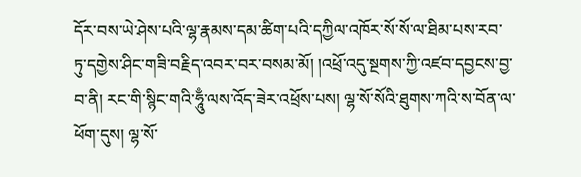དོར་བས་ཡེ་ཤེས་པའི་ལྷ་རྣམས་དམ་ཚིག་པའི་དཀྱིལ་འཁོར་སོ་སོ་ལ་ཐིམ་པས་རབ་ཏུ་དགྱེས་ཤིང་གཟི་བརྗིད་འབར་བར་བསམ་མོ། །འཕྲོ་འདུ་སྔགས་ཀྱི་འཛབ་དབྱངས་བྱ་བ་ནི། རང་གི་སྙིང་གའི་ཧཱུྃ་ལས་འོད་ཟེར་འཕྲོས་པས། ལྷ་སོ་སོའི་ཐུགས་ཀའི་ས་བོན་ལ་ཕོག་དུས། ལྷ་སོ་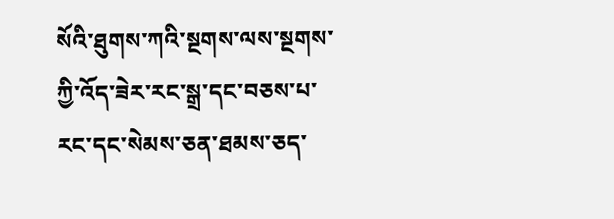སོའི་ཐུགས་ཀའི་སྔགས་ལས་སྔགས་ཀྱི་འོད་ཟེར་རང་སྒྲ་དང་བཅས་པ་རང་དང་སེམས་ཅན་ཐམས་ཅད་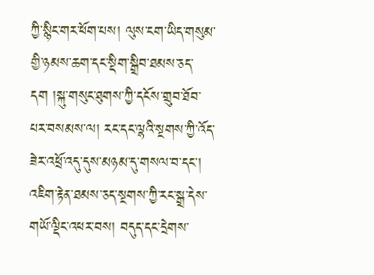ཀྱི་སྙིང་གར་ཕོག་པས། ལུས་ངག་ཡིད་གསུམ་གྱི་ཉམས་ཆག་དང་སྡིག་སྒྲིབ་ཐམས་ཅད་དག །སྐུ་གསུང་ཐུགས་ཀྱི་དངོས་གྲུབ་ཐོབ་པར་བསམས་ལ། རང་དང་ལྷའི་སྔགས་ཀྱི་འོད་ཟེར་འཕྲོ་འདུ་དུས་མཉམ་དུ་གསལ་བ་དང་། འཇིག་རྟེན་ཐམས་ཅད་སྔགས་ཀྱི་རང་སྒྲ་དེས་གཡོ་ལྡིང་འཕར་བས། བདུད་དང་དྲེགས་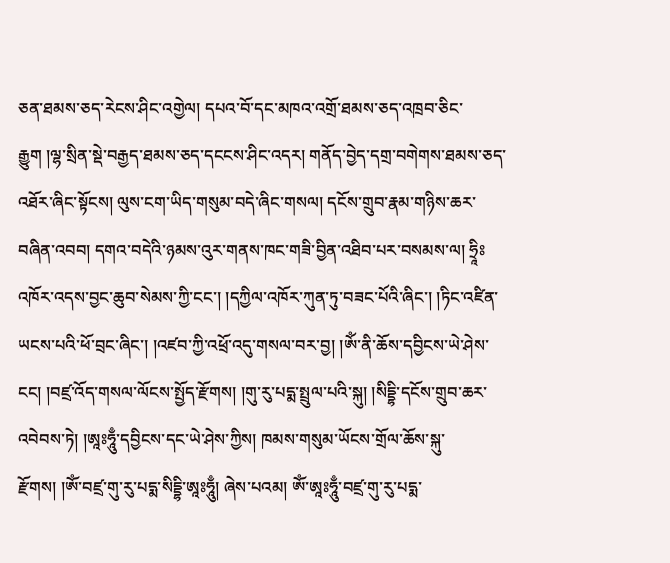ཅན་ཐམས་ཅད་རེངས་ཤིང་འགྱེལ། དཔའ་བོ་དང་མཁའ་འགྲོ་ཐམས་ཅད་འཁྲབ་ཅིང་རྒྱུག །ལྷ་སྲིན་སྡེ་བརྒྱད་ཐམས་ཅད་དངངས་ཤིང་འདར། གནོད་བྱེད་དགྲ་བགེགས་ཐམས་ཅད་འཐོར་ཞིང་སྟོངས། ལུས་ངག་ཡིད་གསུམ་བདེ་ཞིང་གསལ། དངོས་གྲུབ་རྣམ་གཉིས་ཆར་བཞིན་འབབ། དགའ་བདེའི་ཉམས་འུར་གནས་ཁང་གཟི་བྱིན་འཐིབ་པར་བསམས་ལ། ཧྲཱིཿ འཁོར་འདས་བྱང་ཆུབ་སེམས་ཀྱི་ངང་། །དཀྱིལ་འཁོར་ཀུན་ཏུ་བཟང་པོའི་ཞིང་། །ཏིང་འཛིན་ཡངས་པའི་ཕོ་བྲང་ཞིང་། །འཛབ་ཀྱི་འཕྲོ་འདུ་གསལ་བར་བྱ། །ཨོཾ་ནི་ཆོས་དབྱིངས་ཡེ་ཤེས་ངང། །བཛྲ་འོད་གསལ་ལོངས་སྤྱོད་རྫོགས། །གུ་རུ་པདྨ་སྤྲུལ་པའི་སྐུ། །སིདྡྷི་དངོས་གྲུབ་ཆར་འབེབས་ཏེ། །ཨཱཿཧཱུྃ་དབྱིངས་དང་ཡེ་ཤེས་ཀྱིས། ཁམས་གསུམ་ཡོངས་གྲོལ་ཆོས་སྐུ་རྫོགས། །ཨོཾ་བཛྲ་གུ་རུ་པདྨ་སིདྡྷི་ཨཱཿཧཱུྃ། ཞེས་པའམ། ཨོཾ་ཨཱཿཧཱུྃ་བཛྲ་གུ་རུ་པདྨ་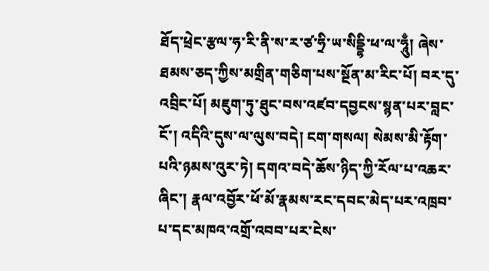ཐོད་ཕྲེང་རྩལ་ཧ་རི་ནི་ས་ར་ཙ་ཧྲི་ཡ་སིདྡྷི་ཕ་ལ་ཧཱུྃ། ཞེས་ཐམས་ཅད་ཀྱིས་མགྲིན་གཅིག་པས་སྔོན་མ་རིང་པོ། བར་དུ་འབྲིང་པོ། མཇུག་ཏུ་ཐུང་བས་འཛབ་དབྱངས་སྙན་པར་བླང་ངོ་། འདིའི་དུས་ལ་ལུས་བདེ། ངག་གསལ། སེམས་མི་རྟོག་པའི་ཉམས་འུར་ཏེ། དགའ་བདེ་ཆོས་ཉིད་ཀྱི་རོལ་པ་འཆར་ཞིང་། རྣལ་འབྱོར་ཕོ་མོ་རྣམས་རང་དབང་མེད་པར་འཁྲབ་པ་དང་མཁའ་འགྲོ་འབབ་པར་ངེས་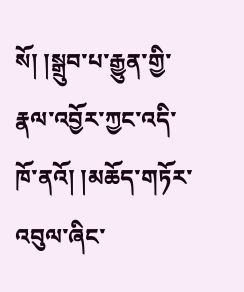སོ། །སྒྲུབ་པ་རྒྱུན་གྱི་རྣལ་འབྱོར་ཀྱང་འདི་ཁོ་ནའོ། །མཆོད་གཏོར་འབུལ་ཞིང་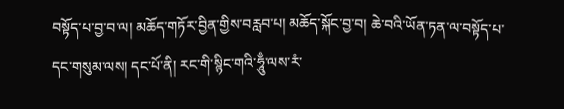བསྟོད་པ་བྱ་བ་ལ། མཆོད་གཏོར་བྱིན་གྱིས་བརླབ་པ། མཆོད་སྐོང་བྱ་བ། ཆེ་བའི་ཡོན་ཏན་ལ་བསྟོད་པ་དང་གསུམ་ལས། དང་པོ་ནི། རང་གི་སྙིང་གའི་ཧཱུྃ་ལས་རཾ་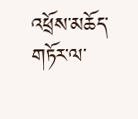འཕྲོས་མཆོད་གཏོར་ལ་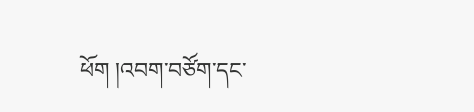ཕོག །འབག་བཙོག་དང་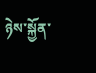ཉེས་སྐྱོན་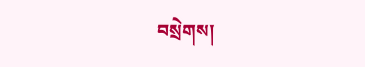བསྲེགས།